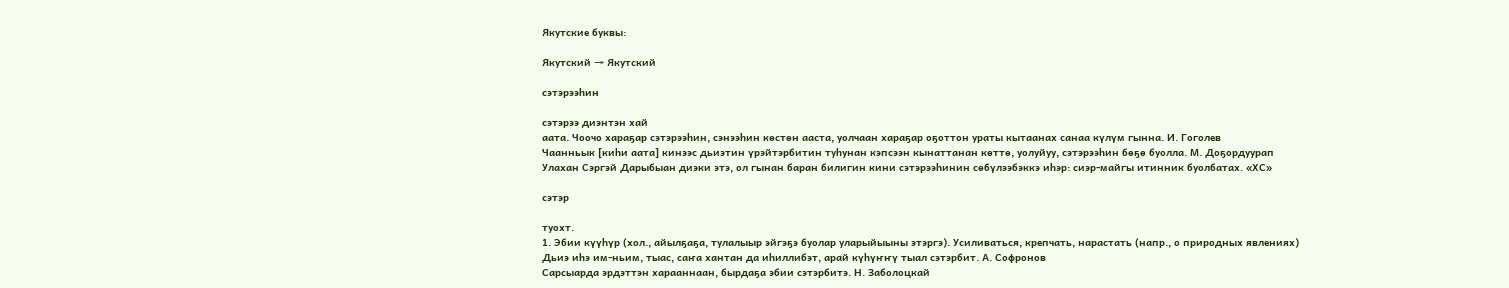Якутские буквы:

Якутский → Якутский

сэтэрээһин

сэтэрээ диэнтэн хай
аата. Чоочо хараҕар сэтэрээһин, сэнээһин көстөн ааста, уолчаан хараҕар оҕоттон ураты кытаанах санаа күлүм гынна. И. Гоголев
Чаанньык [киһи аата] кинээс дьиэтин үрэйтэрбитин туһунан кэпсээн кынаттанан көттө, уолуйуу, сэтэрээһин бөҕө буолла. М. Доҕордуурап
Улахан Сэргэй Дарыбыан диэки этэ, ол гынан баран билигин кини сэтэрээһинин сөбүлээбэккэ иһэр: сиэр-майгы итинник буолбатах. «ХС»

сэтэр

туохт.
1. Эбии күүһүр (хол., айылҕаҕа, тулалыыр эйгэҕэ буолар уларыйыыны этэргэ). Усиливаться, крепчать, нарастать (напр., о природных явлениях)
Дьиэ иһэ им-ньим, тыас, саҥа хантан да иһиллибэт, арай күһүҥҥү тыал сэтэрбит. А. Софронов
Сарсыарда эрдэттэн харааннаан, бырдаҕа эбии сэтэрбитэ. Н. Заболоцкай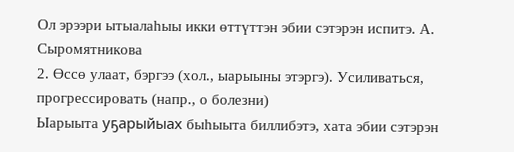Ол эрээри ытыалаһыы икки өттүттэн эбии сэтэрэн испитэ. А. Сыромятникова
2. Өссө улаат, бэргээ (хол., ыарыыны этэргэ). Усиливаться, прогрессировать (напр., о болезни)
Ыарыыта уҕарыйыах быһыыта биллибэтэ, хата эбии сэтэрэн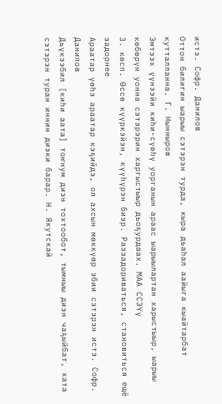истэ. Софр. Данилов
Оттон билигин ыарыы сэтэрэн турда, кыра дьаһал аайыга кыайтарбат кутталланна. Г. Нынныров
Эмтээх үүнээйи киһи-сүөһү уорганын араас ыарыылартан харыстыыр, ыарыы көбөрүн уонна сэтэрэрин харгыстыыр дьоҕурдаах. МАА ССЭҮү
3. көсп. Өссө күүркэйэн, күүһүрэн биэр. Раззадориваться, становиться ещё задорнее
Араатар үөһэ араатар кэҕийдэ, ол ахсын мөккүөр эбии сэтэрэн истэ. Софр. Данилов
Дьүкээбил [киһи аата] тоҥнум диэн тохтообот, тымныы диэн чаҕыйбат, хата сэтэрэн туран иннин диэки барар. Н. Якутскай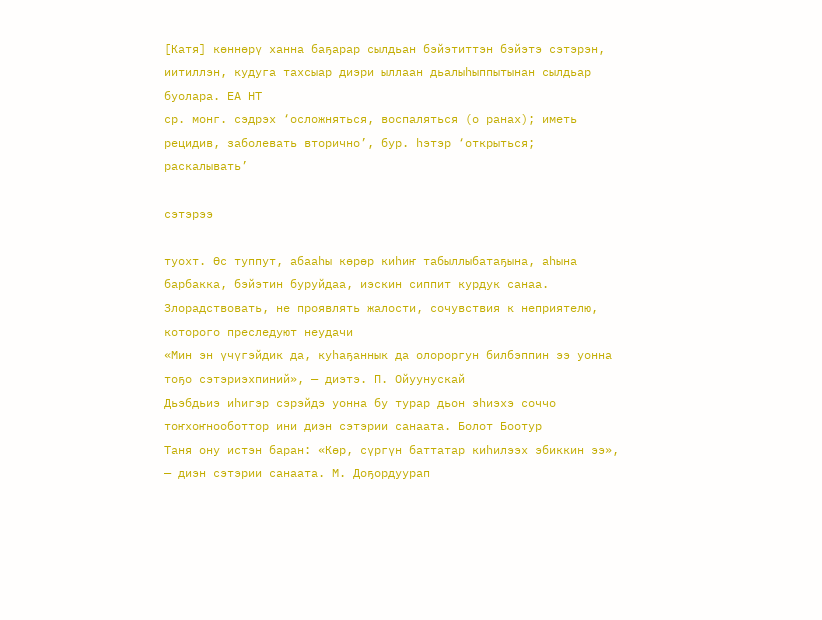[Катя] көннөрү ханна баҕарар сылдьан бэйэтиттэн бэйэтэ сэтэрэн, иитиллэн, кудуга тахсыар диэри ыллаан дьалыһыппытынан сылдьар буолара. ЕА НТ
ср. монг. сэдрэх ‘осложняться, воспаляться (о ранах); иметь рецидив, заболевать вторично’, бур. һэтэр ‘открыться; раскалывать’

сэтэрээ

туохт. Өс туппут, абааһы көрөр киһиҥ табыллыбатаҕына, аһына барбакка, бэйэтин буруйдаа, иэскин сиппит курдук санаа. Злорадствовать, не проявлять жалости, сочувствия к неприятелю, которого преследуют неудачи
«Мин эн үчүгэйдик да, куһаҕаннык да олороргун билбэппин ээ уонна тоҕо сэтэриэхпиний», — диэтэ. П. Ойуунускай
Дьэбдьиэ иһигэр сэрэйдэ уонна бу турар дьон эһиэхэ соччо тоҥхоҥнооботтор ини диэн сэтэрии санаата. Болот Боотур
Таня ону истэн баран: «Көр, сүргүн баттатар киһилээх эбиккин ээ», — диэн сэтэрии санаата. М. Доҕордуурап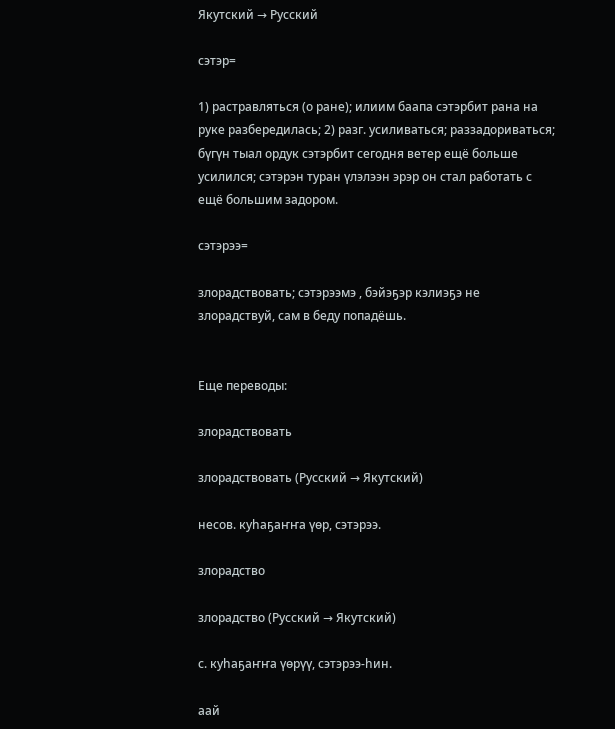Якутский → Русский

сэтэр=

1) растравляться (о ране); илиим баапа сэтэрбит рана на руке разбередилась; 2) разг. усиливаться; раззадориваться; бүгүн тыал ордук сэтэрбит сегодня ветер ещё больше усилился; сэтэрэн туран үлэлээн эрэр он стал работать с ещё большим задором.

сэтэрээ=

злорадствовать; сэтэрээмэ , бэйэҕэр кэлиэҕэ не злорадствуй, сам в беду попадёшь.


Еще переводы:

злорадствовать

злорадствовать (Русский → Якутский)

несов. куһаҕаҥҥа үөр, сэтэрээ.

злорадство

злорадство (Русский → Якутский)

с. куһаҕаҥҥа үөрүү, сэтэрээ-һин.

аай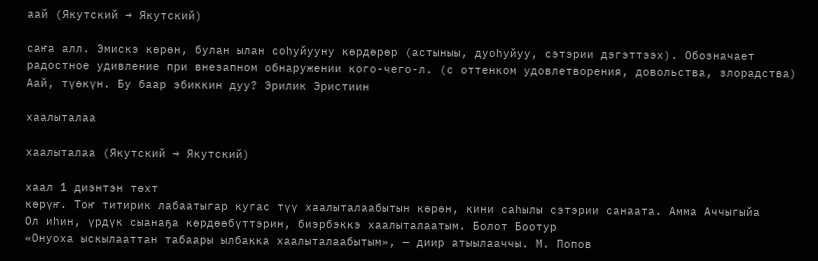аай (Якутский → Якутский)

саҥа алл. Эмискэ көрөн, булан ылан соһуйууну көрдөрөр (астыныы, дуоһуйуу, сэтэрии дэгэттээх). Обозначает радостное удивление при внезапном обнаружении кого-чего-л. (с оттенком удовлетворения, довольства, злорадства)
Аай, түөкүн. Бу баар эбиккин дуу? Эрилик Эристиин

хаалыталаа

хаалыталаа (Якутский → Якутский)

хаал 1 диэнтэн төхт
көрүҥ. Тоҥ титирик лабаатыгар кугас түү хаалыталаабытын көрөн, кини саһылы сэтэрии санаата. Амма Аччыгыйа
Ол иһин, үрдүк сыанаҕа көрдөөбүттэрин, биэрбэккэ хаалыталаатым. Болот Боотур
«Онуоха ыскылааттан табаары ылбакка хаалыталаабытым», — диир атыылааччы. М. Попов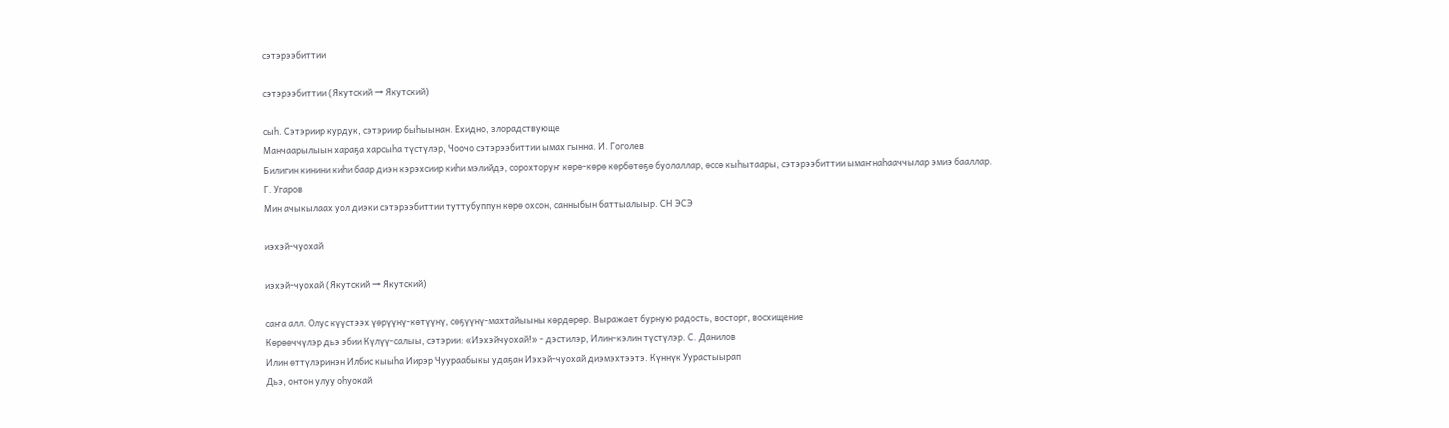сэтэрээбиттии

сэтэрээбиттии (Якутский → Якутский)

сыһ. Сэтэриир курдук, сэтэриир быһыынан. Ехидно, злорадствующе
Манчаарылыын хараҕа харсыһа түстүлэр, Чоочо сэтэрээбиттии ымах гынна. И. Гоголев
Билигин кинини киһи баар диэн кэрэхсиир киһи мэлийдэ, сорохторуҥ көрө-көрө көрбөтөҕө буолаллар, өссө кыһытаары, сэтэрээбиттии ымаҥнаһааччылар эмиэ бааллар. Г. Угаров
Мин ачыкылаах уол диэки сэтэрээбиттии туттубуппун көрө охсон, санныбын баттыалыыр. СН ЭСЭ

иэхэй-чуохай

иэхэй-чуохай (Якутский → Якутский)

саҥа алл. Олус күүстээх үөрүүнү-көтүүнү, сөҕүүнү-махтайыыны көрдөрөр. Выражает бурную радость, восторг, восхищение
Көрөөччүлэр дьэ эбии Күлүү-салыы, сэтэрии: «Иэхэйчуохай!» - дэстилэр, Илин-кэлин түстүлэр. С. Данилов
Илин өттүлэринэн Илбис кыыһа Иирэр Чуураабыкы удаҕан Иэхэй-чуохай диэмэхтээтэ. Күннүк Уурастыырап
Дьэ, онтон улуу оһуокай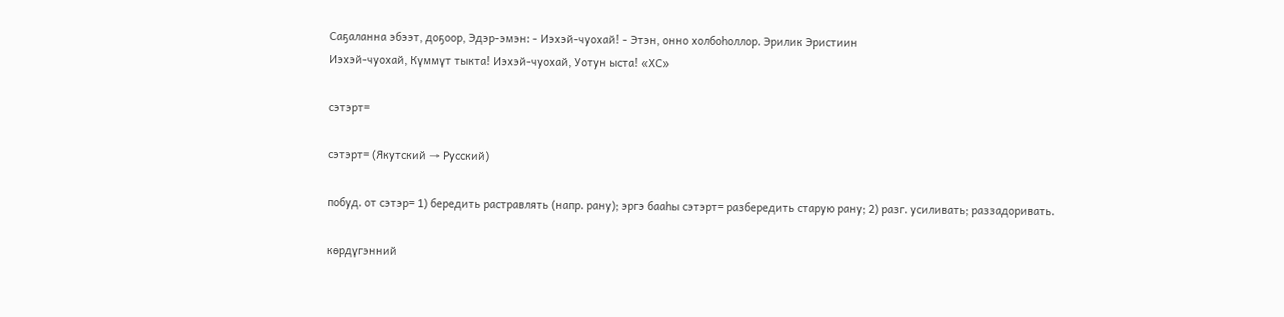Саҕаланна эбээт, доҕоор, Эдэр-эмэн: - Иэхэй-чуохай! - Этэн, онно холбоһоллор. Эрилик Эристиин
Иэхэй-чуохай, Күммүт тыкта! Иэхэй-чуохай, Уотун ыста! «ХС»

сэтэрт=

сэтэрт= (Якутский → Русский)

побуд. от сэтэр= 1) бередить растравлять (напр. рану); эргэ бааһы сэтэрт= разбередить старую рану; 2) разг. усиливать; раззадоривать.

көрдүгэнний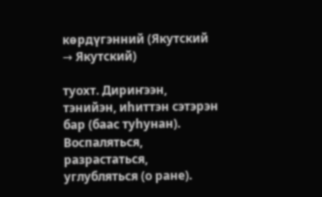көрдүгэнний (Якутский → Якутский)

туохт. Дириҥээн, тэнийэн, иһиттэн сэтэрэн бар (баас туһунан). Воспаляться, разрастаться, углубляться (о ране).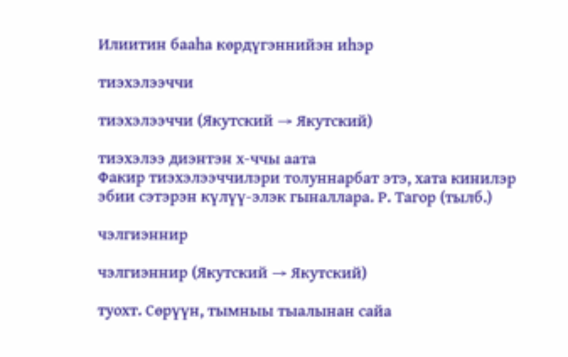Илиитин бааһа көрдүгэннийэн иһэр

тиэхэлээччи

тиэхэлээччи (Якутский → Якутский)

тиэхэлээ диэнтэн х-ччы аата
Факир тиэхэлээччилэри толуннарбат этэ, хата кинилэр эбии сэтэрэн күлүү-элэк гыналлара. Р. Тагор (тылб.)

чэлгиэннир

чэлгиэннир (Якутский → Якутский)

туохт. Сөрүүн, тымныы тыалынан сайа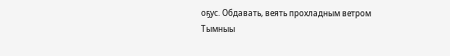оҕус. Обдавать, веять прохладным ветром
Тымныы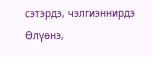сэтэрдэ, чэлгиэннирдэ Өлүөнэ,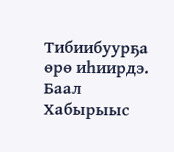Тибиибуурҕа өрө иһиирдэ. Баал Хабырыыс